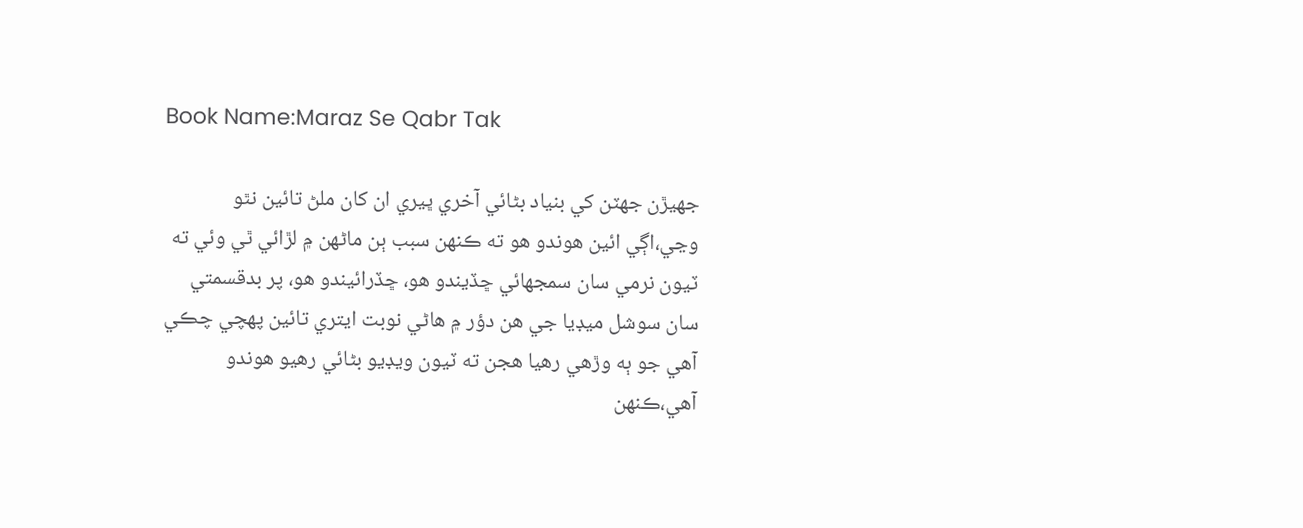Book Name:Maraz Se Qabr Tak

جھيڙن جھٽن کي بنياد بڻائي آخري ڀيري ان کان ملڻ تائين نٿو وڃي،اڳي ائين هوندو هو ته ڪنهن سبب ٻن ماڻهن ۾ لڙائي ٿي وئي ته ٽيون نرمي سان سمجهائي ڇڏيندو هو، ڇڏرائيندو هو، پر بدقسمتي سان سوشل ميڊيا جي هن دؤر ۾ هاڻي نوبت ايتري تائين پهچي چڪي آهي جو ٻه وڙهي رهيا هجن ته ٽيون ويڊيو بڻائي رهيو هوندو آهي،ڪنهن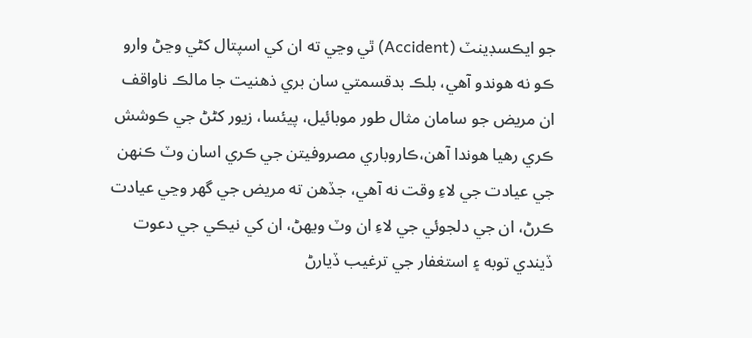جو ايڪسڊينٽ (Accident) ٿي وڃي ته ان کي اسپتال کڻي وڃڻ وارو ڪو نه هوندو آهي، بلڪ بدقسمتي سان بري ذهنيت جا مالڪ ناواقف ان مريض جو سامان مثال طور موبائيل، پيئسا، زيور کڻڻ جي ڪوشش ڪري رهيا هوندا آهن،ڪاروباري مصروفيتن جي ڪري اسان وٽ ڪنهن جي عيادت جي لاءِ وقت نه آهي، جڏهن ته مريض جي گھر وڃي عيادت ڪرڻ، ان جي دلجوئي جي لاءِ ان وٽ ويهڻ، ان کي نيڪي جي دعوت ڏيندي توبه ۽ استغفار جي ترغيب ڏيارڻ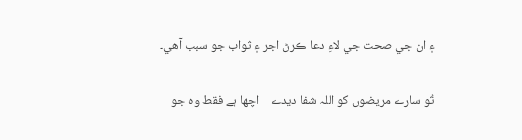۽ ان جي صحت جي لاءِ دعا ڪرڻ اجر ۽ ثواب جو سبب آهي۔

تُو سارے مریضوں کو اللہ شفا دیدے    اچھا ہے فقط وہ جو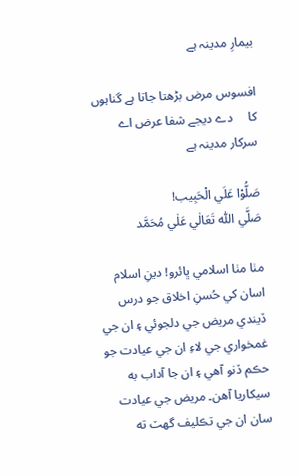بیمارِ مدینہ ہے

افسوس مرض بڑھتا جاتا ہے گناہوں کا     دے دیجے شفا عرض اے سرکار مدینہ ہے

صَلُّوْا عَلَي الْحَبِيب!                                                         صَلَّي اللّٰه تَعَالٰي عَلٰي مُحَمَّد

مٺا مٺا اسلامي ڀائرو! دينِ اسلام اسان کي حُسنِ اخلاق جو درس ڏيندي مريض جي دلجوئي ۽ ان جي غمخواري جي لاءِ ان جي عيادت جو حڪم ڏنو آهي ۽ ان جا آداب به سيکاريا آهن۔ مريض جي عيادت سان ان جي تڪليف گھٽ ته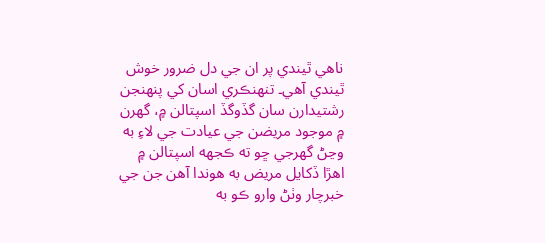ناهي ٿيندي پر ان جي دل ضرور خوش ٿيندي آهي۔ تنهنڪري اسان کي پنهنجن رشتيدارن سان گڏوگڏ اسپتالن ۾، گهرن ۾ موجود مريضن جي عيادت جي لاءِ به وڃڻ گهرجي ڇو ته ڪجهه اسپتالن ۾ اهڙا ڏکايل مريض به هوندا آهن جن جي خبرچار وٺڻ وارو ڪو به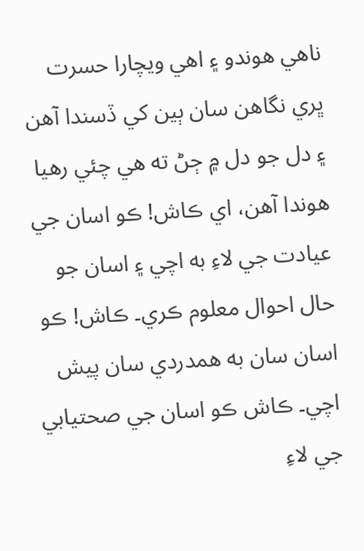ناهي هوندو ۽ اهي ويچارا حسرت ڀري نگاهن سان ٻين کي ڏسندا آهن ۽ دل جو دل ۾ ڄڻ ته هي چئي رهيا هوندا آهن، اي ڪاش! ڪو اسان جي عيادت جي لاءِ به اچي ۽ اسان جو حال احوال معلوم ڪري۔ ڪاش! ڪو اسان سان به همدردي سان پيش اچي۔ ڪاش ڪو اسان جي صحتيابي جي لاءِ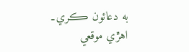به دعائون ڪري۔ اهڙي موقعي